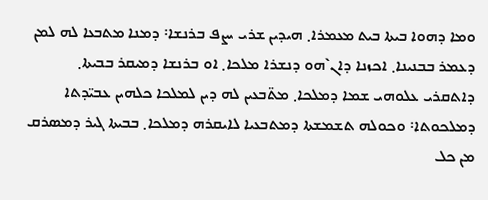ܘܡܐ ܕܗܘܐ ܒܝܬܐ ܒܝܬ ܡܥܡܪܐ܂ ܗܝܕܝܢ ܫܪܝ ܝܨܦ ܒܪܢܫܐ܃ ܕܡܢܐ ܡܬܒܥܐ ܠܗ ܠܡܢ ܕܥܡܪ ܒܒܢܝܢܐ܂ ܐܟܙܢܐ ܕܐܢ`ܗܘ ܕܢܫܪܐ ܡܠܟܐ܂ ܐܘ ܒܪܢܫܐ ܕܡܝܩܪ ܒܒܝܬܐ܂ ܕܐܬܩܪܝ ܥܠܘܗܝ ܫܡܐ ܕܡܠܟܐ܂ ܡܬ̈ܒܥܝܢ ܠܗ ܕܝܢ ܠܡܠܟܐ ܟܠܗܝܢ ܥܒܝ̈ܕܬܐ ܕܡܠܟܘܬܐ܃ ܘܟܘܠܗ ܬܫܡܫܬܐ ܕܡܬܒܥܝܐ ܠܐܝܩܪܗ ܕܡܠܟܐ܂ ܒܒܝܬܐ ܓܝܪ ܕܡܣܪܩ ܡܢ ܟܠ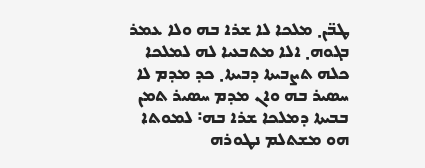ܛܒ̈ܢ܂ ܡܠܟܐ ܠܐ ܫܪܐ ܒܗ ܘܠܐ ܥܡܪ ܒܓܘܗ܂ ܐܠܐ ܡܬܒܥܝܐ ܠܗ ܠܡܠܟܐ ܟܠܗ ܬܨܒܝܬܐ ܕܒܝܬܐ܂ ܟܕ ܡܕܡ ܠܐ ܚܣܝܪ ܒܗ ܘܐܢ ܡܕܡ ܚܣܝܪ ܬܡܢ ܒܒܝܬܐ ܕܡܠܟܐ ܫܪܐ ܒܗ܃ ܠܡܘܬܐ ܗܘ ܡܫܬܠܡ ܢܛܘܪܗ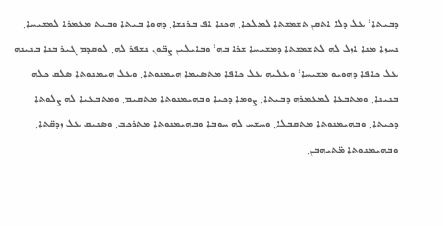ܕܒܝܬܐ܃ ܥܠ ܕܠܐ ܐܬܩܢ ܬܫܡܫܬܐ ܠܡܠܟܐ܂ ܗܟܢܐ ܐܦ ܒܪܢܫܐ܂ ܕܗܘܐ ܒܝܬܐ ܘܒܝܬ ܡܥܡܪܐ ܠܡܫܝܚܐ܂ ܢܚܙܐ ܡܢܐ ܐܙܠ ܠܗ ܠܬܫܡܫܬܐ ܕܡܫܝܚܐ ܫܪܐ ܒܗ܃ ܘܒܐܝܠܝܢ ܨܒ̈ܘܢ ܢܫܦܪ ܠܗ܂ ܠܘܩܕܡ ܓܝܪ ܒܢܐ ܒܢܝܢܗ ܥܠ ܟܐܦܐ ܕܗܘܝܘ ܡܫܝܚܐ܃ ܘܥܠܝܗ ܥܠ ܟܐܦܐ ܡܬܣܝܡܐ ܗܝܡܢܘܬܐ܂ ܘܥܠ ܗܝܡܢܘܬܐ ܣܠܩ ܟܠܗ ܒܢܝܢܐ܂ ܘܡܬܒܥܐ ܠܡܥܡܪܗ ܕܒܝܬܐ܂ ܨܘܡܐ ܕܟܝܐ ܘܒܗܝܡܢܘܬܐ ܡܬܩܝܡ܂ ܘܡܬܒܥܝܐ ܠܗ ܨܠܘܬܐ ܕܟܝܬܐ܂ ܘܒܗܝܡܢܘܬܐ ܡܬܩܒܠܐ܂ ܘܚܫܚ ܠܗ ܚܘܒܐ ܘܒܗܝܡܢܘܬܐ ܡܬܪܟܒ܂ ܘܣܢܝܩ ܥܠ ܙܕܩ̈ܬܐ܂ ܘܒܗܝܡܢܘܬܐ ܡ̈ܬܝܗܒܢ܂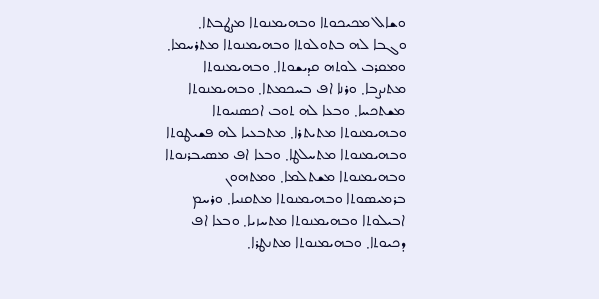ܘܫܐܠ ܡܟܝܟܘܬܐ ܘܒܗܝܡܢܘܬܐ ܡܨܛܒܬܐ܂ ܘܓܒܐ ܠܗ ܒܬܘܠܘܬܐ ܘܒܗܝܡܢܘܬܐ ܡܬܪܚܡܐ܂ ܘܡܩܪܒ ܠܘܬܗ ܩܕܝܫܘܬܐ܂ ܘܒܗܝܡܢܘܬܐ ܡܬܢܨܒܐ܂ ܘܪܢܐ ܐܦ ܒܚܟܡܬܐ܂ ܘܒܗܝܡܢܘܬܐ ܡܫܬܟܚܐ܂ ܘܒܥܐ ܠܗ ܬܘܒ ܐܟܣܢܝܘܬܐ ܘܒܗܝܡܢܘܬܐ ܡܬܝܬܪܐ܂ ܡܬܒܥܝܐ ܠܗ ܦܫܝܛܘܬܐ ܘܒܗܝܡܢܘܬܐ ܡܬܚܠܛܐ܂ ܘܒܥܐ ܐܦ ܡܣܝܒܪܢܘܬܐ ܘܒܗܝܡܢܘܬܐ ܡܫܬܠܡܐ܂ ܘܡܬܗܘܢ ܒܪܡܝܣܘܬܐ ܘܒܗܝܡܢܘܬܐ ܡܬܩܢܝܐ܂ ܘܪܚܡ ܐܒܝܠܘܬܐ ܘܒܗܝܡܢܘܬܐ ܡܬܚܙܝܐ܂ ܘܒܥܐ ܐܦ ܕܟܝܘܬܐ܂ ܘܒܗܝܡܢܘܬܐ ܡܬܢܛܪܐ܂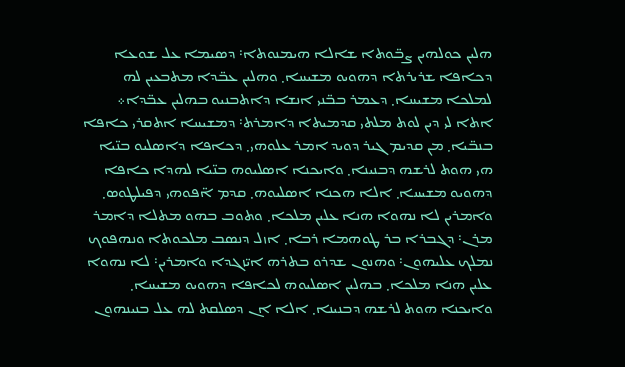ܗܠܝܢ ܟܘܠܗܝܢ ܨܒ̈ܘܬܐ ܫܐܠܐ ܗܝܡܢܘܬܐ܃ ܕܣܝܡܐ ܥܠ ܫܘܥܐ ܕܟܐܦܐ ܫܪܝܪܬܐ ܕܗܘܝܘ ܡܫܝܚܐ܂ ܘܗܠܝܢ ܥܒ̈ܕܐ ܡܬܒܥܝܢ ܠܗ ܠܡܠܟܐ ܡܫܝܚܐ܂ ܕܥܡܪ ܒܒ̈ܢܝ ܐܢܫܐ ܕܐܬܒܢܝܘ ܒܗܠܝܢ ܥܒ̈ܕܐ܀
ܐܬܐ ܠܝ ܕܝܢ ܠܘܬ ܡܠܬܝ ܩܕܡܝܬܐ ܕܐܡܪܬ܃ ܕܡܫܝܚܐ ܐܬܩܪܝ ܟܐܦܐ ܒܢܒ̈ܝܐ܂ ܡܢ ܩܕܝܡ ܓܝܪ ܕܘܝܕ ܐܡܪ ܥܠܘܗܝ܂ ܕܟܐܦܐ ܕܐܣܠܝܘ ܒܢ̈ܝܐ ܗܝ ܗܘܬ ܠܪܫܗ ܕܒܢܝܢܐ܂ ܘܐܝܟܢܐ ܐܣܠܝܘܗ ܒܢ̈ܝܐ ܠܗܕܐ ܟܐܦܐ ܕܗܘܝܘ ܡܫܝܚܐ܂ ܐܠܐ ܗܟܢܐ ܐܣܠܝܘܗ܂ ܩܕܡ ܐ̈ܦܘܗܝ ܕܦܝܠܛܘܣ܂ ܘܐܡܪܝܢ ܠܐ ܢܗܘܐ ܗܢܐ ܥܠܝܢ ܡܠܟܐ܂ ܘܬܘܒ ܒܗܘ ܡܬܠܐ ܕܐܡܪ ܡܪܢ܃ ܕܓܒܪܐ ܒܪ ܛܘܗܡܐ ܪܒܐ܂ ܐܙܠ ܕܢܣܒ ܡܠܟܘܬܐ ܘܢܗܦܘܟ ܢܡܠܟ ܥܠܝܗܘܢ܃ ܘܗܢܘܢ ܫܕܪܘ ܒܬܪܗ ܐܝ̈ܙܓܕܐ ܘܐܡܪܝܢ܃ ܠܐ ܢܗܘܐ ܥܠܝܢ ܗܢܐ ܡܠܟܐ܂ ܒܗܠܝܢ ܐܣܠܝܘܗ ܠܟܐܦܐ ܕܗܘܝܘ ܡܫܝܚܐ܂ ܘܐܝܟܢܐ ܗܘܬ ܠܪܫܗ ܕܒܢܝܢܐ܂ ܐܠܐ ܐܢ ܕܣܠܩܬ ܠܗ ܥܠ ܒܢܝܢܗܘܢ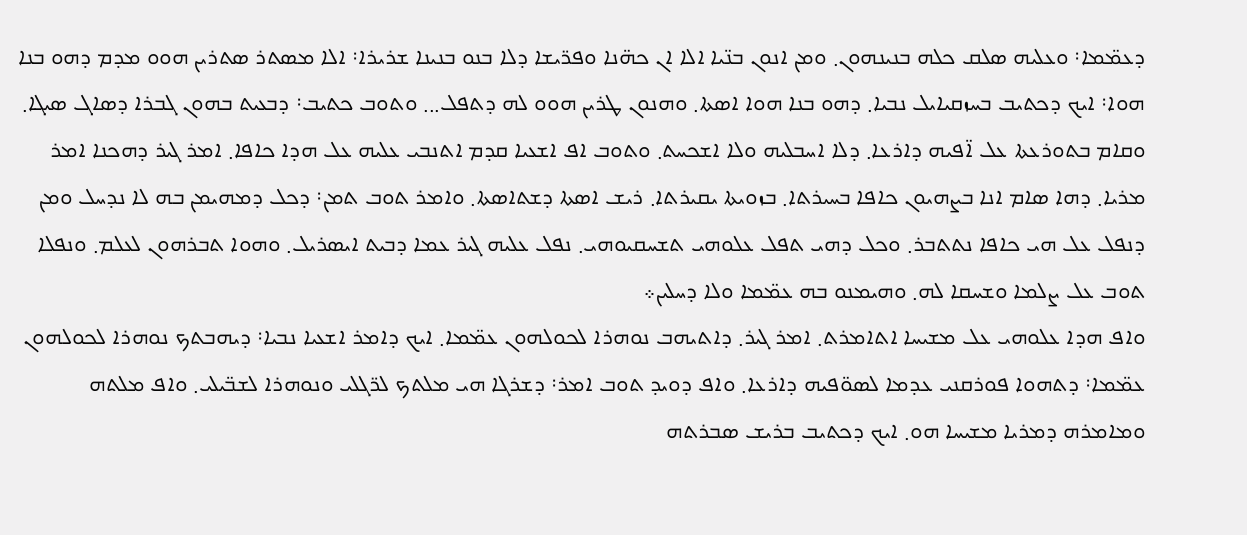ܕܥܡ̈ܡܐ܃ ܘܥܠܝܗ ܣܠܩ ܟܠܗ ܒܢܝܢܗܘܢ܂ ܘܡܢ ܐܢܘܢ ܒܢ̈ܝܐ ܐܠܐ ܐܢ ܟܗ̈ܢܐ ܘܦܪ̈ܝܫܐ ܕܠܐ ܒܢܘ ܒܢܝܢܐ ܫܪܝܪܐ܃ ܐܠܐ ܡܣܬܪ ܣܬܪܝܢ ܗܘܘ ܡܕܡ ܕܗܘ ܒܢܐ ܗܘܐ܃ ܐܝܟ ܕܟܬܝܒ ܒܚܙܩܝܐܝܠ ܢܒܝܐ܂ ܕܗܘ ܒܢܐ ܗܘܐ ܐܣܬܐ܂ ܘܗܢܘܢ ܛܪܝܢ ܗܘܘ ܠܗ ܕܬܦܠ܂܂܂ ܘܬܘܒ ܟܬܝܒ܃ ܕܒܥܝܬ ܒܗܘܢ ܓܒܪܐ ܕܣܐܓ ܣܝܓܐ܂ ܘܩܐܡ ܒܬܘܪܥܬܐ ܥܠ ܐ̈ܦܝܗ ܕܐܪܥܐ܂ ܕܠܐ ܐܚܒܠܝܗ ܘܠܐ ܐܫܟܚܬ܂ ܘܬܘܒ ܐܦ ܐܫܥܝܐ ܩܕܡ ܐܬܢܒܝ ܥܠܝܗ ܥܠ ܗܕܐ ܟܐܦܐ܂ ܐܡܪ ܓܝܪ ܕܗܟܢܐ ܐܡܪ ܡܪܝܐ܂ ܕܗܐ ܣܐܡ ܐܢܐ ܒܨܗܝܘܢ ܟܐܦܐ ܒܚܝܪܬܐ܂ ܒܙܘܝܬܐ ܝܩܝܪܬܐ܂ ܪܝܫ ܐܣܬܐ ܕܫܬܐܣܬܐ܂ ܘܐܡܪ ܬܘܒ ܬܡܢ܃ ܕܟܠ ܕܡܗܝܡܢ ܒܗ ܠܐ ܢܕܚܠ ܘܡܢ ܕܢܦܠ ܥܠ ܗܝ ܟܐܦܐ ܢܬܬܒܪ܂ ܘܟܠ ܕܗܝ ܬܦܠ ܥܠܘܗܝ ܬܫܚܩܝܘܗܝ܂ ܢܦܠ ܥܠܝܗ ܓܝܪ ܥܡܐ ܕܒܝܬ ܐܝܣܪܝܠ܂ ܘܗܘܐ ܬܒܪܗܘܢ ܠܥܠܡ܂ ܘܢܦܠܐ ܬܘܒ ܥܠ ܨܠܡܐ ܘܫܚܩܐ ܠܗ܂ ܘܗܝܡܢܘ ܒܗ ܥܡ̈ܡܐ ܘܠܐ ܕܚܠܝܢ܀
ܘܐܦ ܗܕܐ ܥܠܘܗܝ ܥܠ ܡܫܝܚܐ ܐܬܐܡܪܬ܂ ܐܡܪ ܓܝܪ܂ ܕܐܬܝܗܒ ܢܘܗܪܐ ܠܟܘܠܗܘܢ ܥܡ̈ܡܐ܂ ܐܝܟ ܕܐܡܪ ܐܫܥܝܐ ܢܒܝܐ܃ ܕܝܗܒܬܟ ܢܘܗܪܐ ܠܟܘܠܗܘܢ ܥܡ̈ܡܐ܃ ܕܬܗܘܐ ܦܘܪܩܢܝ ܥܕܡܐ ܠܣܘ̈ܦܝܗ ܕܐܪܥܐ܂ ܘܐܦ ܕܘܝܕ ܬܘܒ ܐܡܪ܃ ܕܫܪܓܐ ܗܝ ܡܠܬܟ ܠܪ̈ܓܠܝ ܘܢܘܗܪܐ ܠܫܒ̈ܝܠܝ܂ ܘܐܦ ܡܠܬܗ ܘܡܐܡܪܗ ܕܡܪܝܐ ܡܫܝܚܐ ܗܘ܂ ܐܝܟ ܕܟܬܝܒ ܒܪܝܫ ܣܒܪܬܗ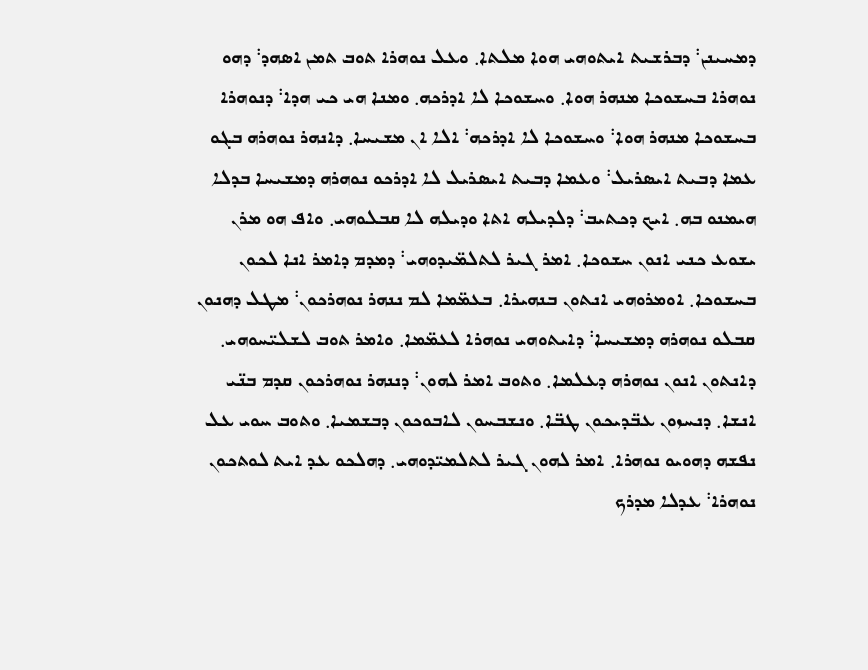ܕܡܚܝܢܢ܃ ܕܒܪܫܝܬ ܐܝܬܘܗܝ ܗܘܐ ܡܠܬܐ܂ ܘܥܠ ܢܘܗܪܐ ܬܘܒ ܬܡܢ ܐܣܗܕ܃ ܕܗܘ ܢܘܗܪܐ ܒܚܫܘܟܐ ܡܢܗܪ ܗܘܐ܂ ܘܚܫܘܟܐ ܠܐ ܐܕܪܟܗ܂ ܘܡܢܐ ܗܝ ܟܝ ܗܕܐ܃ ܕܢܘܗܪܐ ܒܚܫܘܟܐ ܡܢܗܪ ܗܘܐ܃ ܘܚܫܘܟܐ ܠܐ ܐܕܪܟܗ܃ ܐܠܐ ܐܢ ܡܫܝܚܐ܂ ܕܐܢܗܪ ܢܘܗܪܗ ܒܓܘ ܥܡܐ ܕܒܝܬ ܐܝܣܪܝܠ܃ ܘܥܡܐ ܕܒܝܬ ܐܝܣܪܝܠ ܠܐ ܐܕܪܟܘ ܢܘܗܪܗ ܕܡܫܝܚܐ ܒܕܠܐ ܗܝܡܢܘ ܒܗ܂ ܐܝܟ ܕܟܬܝܒ܃ ܕܠܕܝܠܗ ܐܬܐ ܘܕܝܠܗ ܠܐ ܩܒܠܘܗܝ܂ ܘܐܦ ܗܘ ܡܪܢ ܝܫܘܥ ܟܢܝ ܐܢܘܢ ܚܫܘܟܐ܂ ܐܡܪ ܓܝܪ ܠܬܠܡ̈ܝܕܘܗܝ܃ ܕܡܕܡ ܕܐܡܪ ܐܢܐ ܠܟܘܢ ܒܚܫܘܟܐ܂ ܐܘܡܪܘܗܝ ܐܢܬܘܢ ܒܢܗܝܪܐ܂ ܒܥܡ̈ܡܐ ܠܡ ܢܢܗܪ ܢܘܗܪܟܘܢ܃ ܡܛܠ ܕܗܢܘܢ ܩܒܠܘ ܢܘܗܪܗ ܕܡܫܝܚܐ܃ ܕܐܝܬܘܗܝ ܢܘܗܪܐ ܠܥܡ̈ܡܐ܂ ܘܐܡܪ ܬܘܒ ܠܫܠܝ̈ܚܘܗܝ܂ ܕܐܢܬܘܢ ܐܢܘܢ ܢܘܗܪܗ ܕܥܠܡܐ܂ ܘܬܘܒ ܐܡܪ ܠܗܘܢ܃ ܕܢܢܗܪ ܢܘܗܪܟܘܢ ܩܕܡ ܒܢ̈ܝ ܐܢܫܐ܂ ܕܢܚܙܘܢ ܥܒ̈ܕܝܟܘܢ ܛܒ̈ܐ܂ ܘܢܫܒܚܘܢ ܠܐܒܘܟܘܢ ܕܒܫܡܝܐ܂ ܘܬܘܒ ܚܘܝ ܥܠ ܢܦܫܗ ܕܗܘܝܘ ܢܘܗܪܐ܂ ܐܡܪ ܠܗܘܢ ܓܝܪ ܠܬܠܡܝ̈ܕܘܗܝ܂ ܕܗܠܟܘ ܥܕ ܐܝܬ ܠܘܬܟܘܢ ܢܘܗܪܐ܃ ܥܕܠܐ ܡܕܪܟ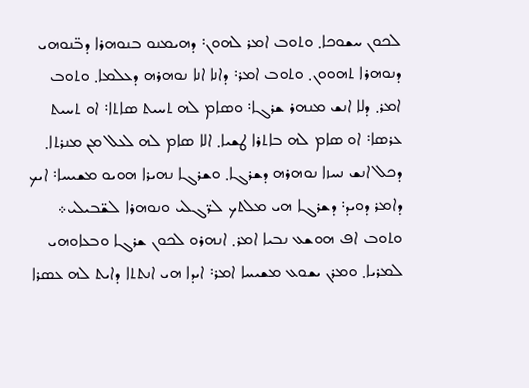ܠܟܘܢ ܚܫܘܟܐ܂ ܘܬܘܒ ܐܡܪ ܠܗܘܢ܃ ܕܗܝܡܢܘ ܒܢܘܗܪܐ ܕܒ̈ܢܘܗܝ ܕܢܘܗܪܐ ܬܗܘܘܢ܂ ܘܬܘܒ ܐܡܪ܃ ܕܐܢܐ ܐܢܐ ܢܘܗܪܗ ܕܥܠܡܐ܂ ܘܬܘܒ ܐܡܪ܂ ܕܠܐ ܐܢܫ ܡܢܗܪ ܫܪܓܐ܃ ܘܣܐܡ ܠܗ ܬܚܝܬ ܣܐܬܐ܃ ܐܘ ܬܚܝܬ ܥܪܣܐ܃ ܐܘ ܣܐܡ ܠܗ ܒܐܬܪܐ ܛܫܝܐ܂ ܐܠܐ ܣܐܡ ܠܗ ܠܥܠ ܡܢ ܡܢܪܬܐ܂ ܕܟܠ ܐܢܫ ܢܚܙܐ ܢܘܗܪܗ ܕܫܪܓܐ܂ ܘܫܪܓܐ ܢܗܝܪܐ ܗܘܝܘ ܡܫܝܚܐ܃ ܐܝܟ ܕܐܡܪ ܕܘܝܕ܃ ܕܫܪܓܐ ܗܝ ܡܠܬܟ ܠܪ̈ܓܠܝ ܘܢܘܗܪܐ ܠܫ̈ܒܝܠܝ܀
ܘܬܘܒ ܐܦ ܗܘܫܥ ܢܒܝܐ ܐܡܪ܂ ܐܢܗܪܘ ܠܟܘܢ ܫܪܓܐ ܘܒܥܐܘܗܝ ܠܡܪܝܐ܂ ܘܡܪܢ ܝܫܘܥ ܡܫܝܚܐ ܐܡܪ܃ ܐܝܕܐ ܗܝ ܐܢܬܬܐ ܕܐܝܬ ܠܗ ܥܣܪܐ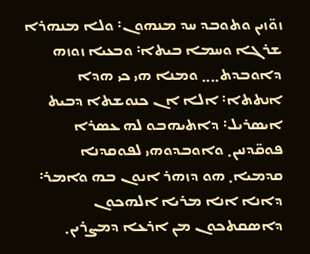ܙܘ̈ܙܝܢ ܘܬܘܒܕ ܚܕ ܡܢܗܘܢ܃ ܘܠܐ ܡܢܗܪܐ ܫܪܓܐ ܘܚܡܐ ܒܝܬܐ܃ ܘܒܥܝܐ ܙܘܙܗ ܕܐܘܒܕܬ܂܂܂܂ ܘܡܢܐ ܗܝ ܟܝ ܗܕܐ ܐܢܬܬܐ܃ ܐܠܐ ܐܢ ܟܢܘܫܬܐ ܕܒܝܬ ܐܝܣܪܝܠ܃ ܕܐܬܝܗܒܘ ܠܗ ܥܣܪܐ ܦܘܩ̈ܕܢܝܢ܂ ܘܐܘܒܕܘܗܝ ܠܦܘܩܕܢܐ ܩܕܡܝܐ܂ ܗܘ ܕܙܗܪ ܐܢܘܢ ܒܗ ܘܐܡܪ܃ ܕܐܢܐ ܐܢܐ ܡܪܝܐ ܐܠܗܟܘܢ ܕܐܣܩܬܟܘܢ ܡܢ ܐܪܥܐ ܕܡܨܪܝܢ܂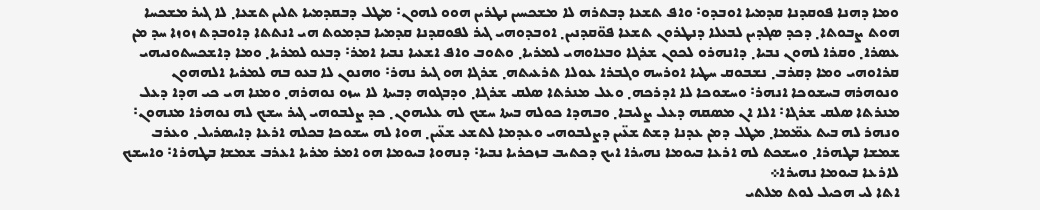ܘܡܐ ܕܗܢܐ ܦܘܩܕܢܐ ܩܕܡܝܐ ܐܘܒܕܘ܃ ܘܐܦ ܬܫܥܐ ܕܒܬܪܗ ܠܐ ܡܫܟܚܝܢ ܢܛܪܝܢ ܗܘܘ ܠܗܘܢ܃ ܡܛܠ ܕܒܩܕܡܝܐ ܬܠܝܢ ܬܫܥܐ܂ ܠܐ ܓܝܪ ܡܫܟܚܐ ܗܘܬ ܨܒܘܬܐ܂ ܕܟܕ ܣܓܕܝܢ ܠܒܥܠܐ ܕܢܛܪܘܢ ܬܫܥܐ ܦܘ̈ܩܕܢܝܢ܂ ܐܘܒܕܘܗܝ ܓܝܪ ܠܦܘܩܕܢܐ ܩܕܡܝܐ ܒܕܡܘܬ ܗܝ ܐܢܬܬܐ ܕܐܘܒܕܬ ܙܘܙܐ ܚܕ ܡܢ ܥܣܪܐ܂ ܘܩܪܐ ܠܗܘܢ ܢܒܝܐ܂ ܕܐܢܗܪܘ ܠܟܘܢ ܫܪܓܐ ܘܒܥܐܘܗܝ ܠܡܪܝܐ܂ ܘܬܘܒ ܘܐܦ ܐܫܥܝܐ ܢܒܝܐ ܐܡܪ܃ ܕܒܥܘ ܠܡܪܝܐ܂ ܘܡܐ ܕܐܫܟܚܬܘܢܝܗܝ ܩܪܐܘܗܝ ܘܡܐ ܕܩܪܒ܂ ܢܫܒܘܩ ܚܛܝܐ ܐܘܪܚܗ ܘܓܒܪܐ ܥܘܠܐ ܬܪܥܝܬܗ܂ ܫܪܓܐ ܗܘ ܓܝܪ ܢܗܪ܃ ܘܗܢܘܢ ܠܐ ܒܥܘ ܒܗ ܠܡܪܝܐ ܐܠܗܗܘܢ ܘܢܘܗܪܗ ܒܚܫܘܟܐ ܐܢܗܪ܃ ܘܚܫܘܟܐ ܠܐ ܐܕܪܟܗ܂ ܘܥܠ ܡܢܪܬܐ ܣܠܩ ܫܪܓܐ܂ ܘܕܒܓܘܗ ܕܒܝܬܐ ܠܐ ܚܙܘ ܢܘܗܪܗ܂ ܘܡܢܐ ܗܝ ܟܝ ܗܕܐ ܕܥܠ ܡܢܪܬܐ ܣܠܩ ܫܪܓܐ܃ ܐܠܐ ܐܢ ܡܣܩܗ ܕܥܠ ܨܠܝܒܐ܂ ܘܒܗܕܐ ܟܘܠܗ ܒܝܬܐ ܚܫܟ ܠܗ ܥܠܝܗܘܢ܂ ܟܕ ܨܠܒܘܗܝ ܓܝܪ ܚܫܟ ܠܗ ܢܘܗܪܐ ܡܢܗܘܢ܃ ܘܢܗܪ ܠܗ ܒܝܬ ܥܡ̈ܡܐ܂ ܡܛܠ ܕܡܢ ܥܕܢܐ ܕܫܬ ܫܥ̈ܝܢ ܕܨܠܒܘܗܝ ܘܥܕܡܐ ܠܬܫܥ ܫܥ̈ܝܢ܂ ܗܘܐ ܠܗ ܚܫܘܟܐ ܒܟܠܗ ܐܪܥܐ ܕܐܝܣܪܝܠ܂ ܘܥܪܒ ܫܡܫܐ ܒܛܗܪܐ܂ ܘܚܫܟܬ ܠܗ ܐܪܥܐ ܒܝܘܡܐ ܢܗܝܪܐ ܐܝܟ ܕܟܬܝܒ ܒܙܟܪܝܐ ܢܒܝܐ܃ ܕܢܗܘܐ ܒܝܘܡܐ ܗܘ ܐܡܪ ܡܪܝܐ ܐܥܪܒ ܫܡܫܐ ܒܛܗܪܐ܃ ܘܐܚܫܟ ܠܐܪܥܐ ܒܝܘܡܐ ܢܗܝܪܐ܀
ܐܬܐ ܠܝ ܗܟܝܠ ܠܘܬ ܡܠܬܝ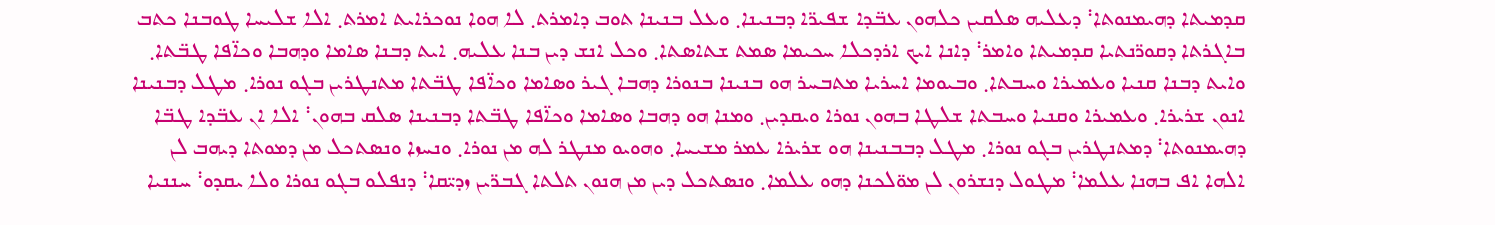ܩܕܡܝܬܐ ܕܗܝܡܢܘܬܐ܃ ܕܥܠܝܗ ܣܠܩܝܢ ܟܠܗܘܢ ܥܒ̈ܕܐ ܫܦܝܪ̈ܐ ܕܒܢܝܢܐ܂ ܘܥܠ ܒܢܝܢܐ ܬܘܒ ܕܐܡܪܬ܂ ܠܐ ܗܘܐ ܢܘܟܪܐܝܬ ܐܡܪܬ܂ ܐܠܐ ܫܠܝܚܐ ܛܘܒܢܐ ܟܬܒ ܒܐܓܪܬܐ ܕܩܘܪ̈ܢܬܝܐ ܩܕܡܝܬܐ ܘܐܡܪ܃ ܕܐܢܐ ܐܝܟ ܐܪܕܟܠܐ ܚܟܝܡܐ ܣܡܬ ܫܬܐܣܬܐ܂ ܘܟܠ ܐܢܫ ܕܝܢ ܒܢܐ ܥܠܝܗ܂ ܐܝܬ ܕܒܢܐ ܣܐܡܐ ܘܕܗܒܐ ܘܟܐ̈ܦܐ ܛܒ̈ܬܐ܂ ܘܐܝܬ ܕܒܢܐ ܩܢܝܐ ܘܥܡܝܪܐ ܘܚܒܬܐ܂ ܘܒܝܘܡܐ ܐܚܪܝܐ ܡܬܒܚܪ ܗܘ ܒܢܝܢܐ ܒܢܘܪܐ ܕܗܒܐ ܓܝܪ ܘܣܐܡܐ ܘܟܐ̈ܦܐ ܛܒ̈ܬܐ ܡܬܢܛܪܝܢ ܒܓܘ ܢܘܪܐ܂ ܡܛܠ ܕܒܢܝܢܐ ܐܢܘܢ ܫܪܝܪܐ܂ ܘܥܡܝܪܐ ܘܩܢܝܐ ܘܚܒܬܐ ܫܠܛܐ ܒܗܘܢ ܢܘܪܐ ܘܝܩܕܝܢ܂ ܘܡܢܐ ܗܘ ܕܗܒܐ ܘܣܐܡܐ ܘܟܐ̈ܦܐ ܛܒ̈ܬܐ ܕܒܢܝܢܐ ܣܠܩ ܒܗܘܢ܃ ܐܠܐ ܐܢ ܥܒ̈ܕܐ ܛܒ̈ܐ ܕܗܝܡܢܘܬܐ܃ ܕܡܬܢܛܪܝܢ ܒܓܘ ܢܘܪܐ܂ ܡܛܠ ܕܒܒܢܝܢܐ ܗܘ ܫܪܝܪܐ ܥܡܪ ܡܫܝܚܐ܂ ܘܗܘܝܘ ܡܢܛܪ ܠܗ ܡܢ ܢܘܪܐ܂ ܘܢܚܙܐ ܘܢܣܬܟܠ ܡܢ ܕܡܘܬܐ ܕܝܗܒ ܠܢ ܐܠܗܐ ܐܦ ܒܗܢܐ ܥܠܡܐ܃ ܡܛܘܠ ܕܢܫܪܘܢ ܠܢ ܡܘ̈ܠܟܢܐ ܕܗܘ ܥܠܡܐ܂ ܘܢܣܬܟܠ ܕܝܢ ܡܢ ܗܢܘܢ ܬܠܬܐ ܓܒܪ̈ܝܢ ܙܕܝ̈ܩܐ܃ ܕܢܦܠܘ ܒܓܘ ܢܘܪܐ ܘܠܐ ܝܩܕܘ܃ ܚܢܢܝܐ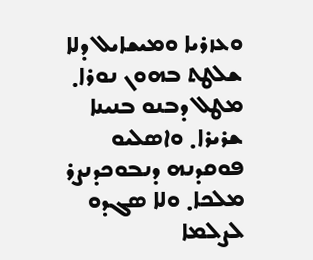ܘܥܙܪܝܐ ܘܡܝܫܐܝܠ ܕܠܐ ܫܠܛܬ ܒܗܘܢ ܢܘܪܐ܂ ܡܛܠ ܕܒܢܘ ܒܢܝܢܐ ܫܪܝܪܐ܂ ܘܐܣܠܝܘ ܦܘܩܕܢܗ ܕܢܒܘܟܕܢܨܪ ܡܠܟܐ܂ ܘܠܐ ܣܓܕܘ ܠܨܠܡܐ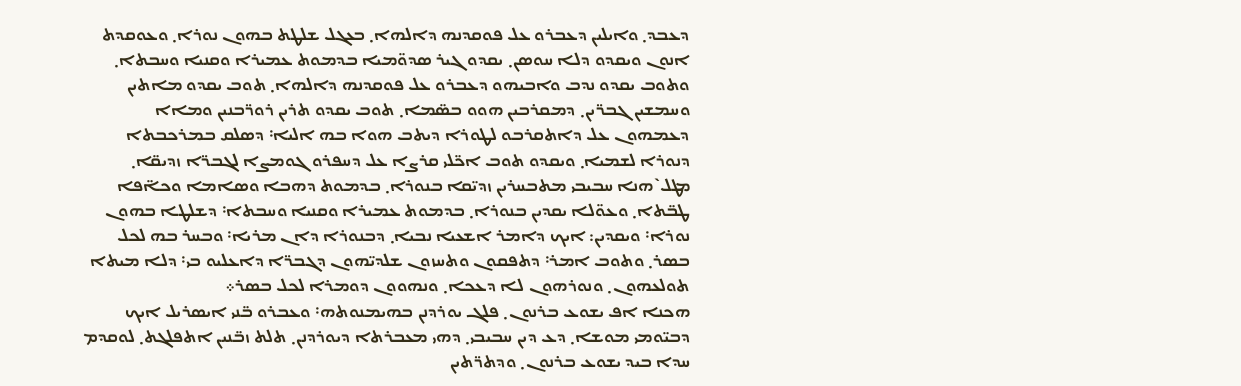ܕܥܒܕ܂ ܘܐܝܠܝܢ ܕܥܒܪܘ ܥܠ ܦܘܩܕܢܗ ܕܐܠܗܐ܂ ܒܥܓܠ ܫܠܛܬ ܒܗܘܢ ܢܘܪܐ܂ ܘܥܘܩܕܬ ܐܢܘܢ ܘܝܩܕܘ ܕܠܐ ܚܘܣܢ܂ ܝܩܕܘ ܓܝܪ ܣܕܘ̈ܡܝܐ ܒܕܡܘܬ ܥܡܝܪܐ ܘܩܢܝܐ ܘܚܒܬܐ܂ ܘܬܘܒ ܝܩܕܘ ܢܕܒ ܘܐܒܝܗܘ ܕܥܒܪܘ ܥܠ ܦܘܩܕܢܗ ܕܐܠܗܐ܂ ܬܘܒ ܝܩܕܘ ܡܐܬܝܢ ܘܚܡܫܝܢ ܓܒܪ̈ܝܢ܂ ܕܡܩܪܒܝܢ ܗܘܘ ܒܣ̈ܡܐ܂ ܬܘܒ ܝܩܕܘ ܬܪܝܢ ܪܘܪ̈ܒܢܝܢ ܘܡܐܐ ܕܥܡܗܘܢ ܥܠ ܕܐܬܩܪܒܘ ܠܛܘܪܐ ܕܝܬܒ ܗܘܐ ܒܗ ܐܠܝܐ܃ ܕܣܠܩ ܒܡܪܟܒܬܐ ܕܢܘܪܐ ܠܫܡܝܐ܂ ܘܝܩܕܘ ܬܘܒ ܐܟ̈ܠܝ ܩܪܨܐ ܥܠ ܕܚܦܪܘ ܓܘܡܨܐ ܠܓܒܪ̈ܐ ܙܕܝܩ̈ܐ܂ ܡܛܠ`ܗܢܐ ܚܒܝܒܝ ܡܬܒܚܪܝܢ ܙܕܝ̈ܩܐ ܒܢܘܪܐ܂ ܒܕܡܘܬ ܕܗܒܐ ܘܣܐܡܐ ܘܟܐ̈ܦܐ ܛܒ̈ܬܐ܂ ܘܥܘ̈ܠܐ ܝܩܕܝܢ ܒܢܘܪܐ܂ ܒܕܡܘܬ ܥܡܝܪܐ ܘܩܢܝܐ ܘܚܒܬܐ܃ ܕܫܠܛܐ ܒܗܘܢ ܢܘܪܐ܃ ܘܝܩܕܝܢ: ܐܝܟ ܕܐܡܪ ܐܫܥܝܐ ܢܒܝܐ܂ ܕܒܢܘܪܐ ܕܐܢ ܡܪܝܐ܃ ܘܒܚܪ ܒܗ ܠܟܠ ܒܣܪ܂ ܘܬܘܒ ܐܡܪ܃ ܕܬܦܩܘܢ ܘܬܚܙܘܢ ܫܠܕܝ̈ܗܘܢ ܕܓܒܪ̈ܐ ܕܐܥܠܝܘ ܒܝ܃ ܕܠܐ ܡܝܬܐ ܬܘܠܥܗܘܢ܂ ܘܢܘܪܗܘܢ ܠܐ ܕܥܟܐ܂ ܘܢܗܘܘܢ ܕܘܡܪܐ ܠܟܠ ܒܣܪ܀
ܗܟܢܐ ܐܦ ܝܫܘܥ ܒܪܢܘܢ܂ ܦܠܓ ܝܘܪܕܢܢ ܒܗܝܡܢܘܬܗ܃ ܘܥܒܪܘ ܒ̈ܢܝ ܐܝܣܪܝܠ ܐܝܟ ܕܒܝ̈ܘܡܝ ܡܘܫܐ܂ ܕܥ ܕܝܢ ܚܒܝܒܝ܂ ܕܗܝ ܡܥܒܪܬܐ ܕܝܘܪܕܢܢ܂ ܬܠܬ ܙܒ̈ܢܝܢ ܐܬܦܠܓܬ܂ ܠܘܩܕܡ ܚܕܐ ܒܝܕ ܝܫܘܥ ܒܪܢܘܢ܂ ܘܕܬܪ̈ܬܝܢ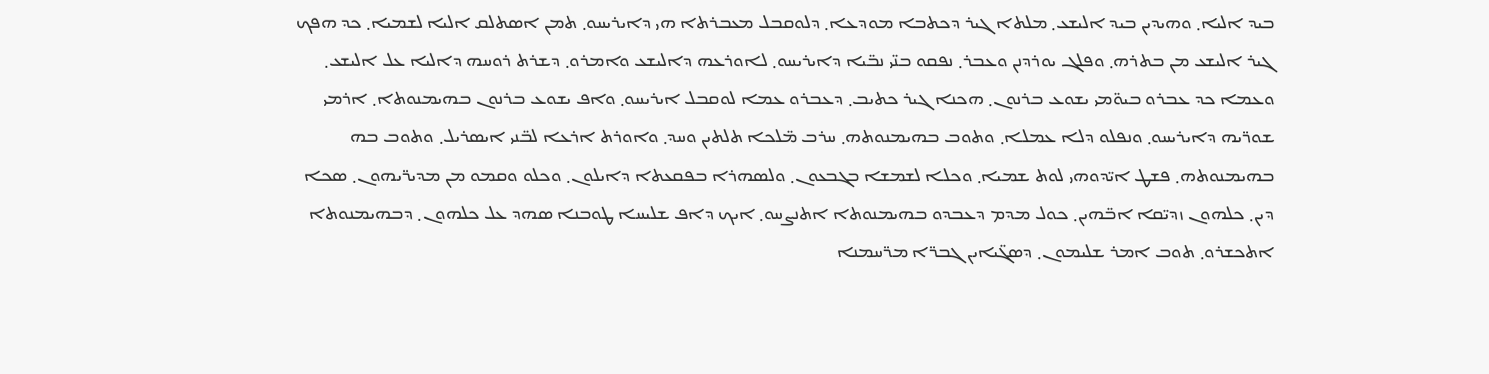ܒܝܕ ܐܠܝܐ܂ ܘܗܝܕܝܢ ܒܝܕ ܐܠܝܫܥ܂ ܡܠܬܐ ܓܝܪ ܕܟܬܒܐ ܡܘܕܥܐ܂ ܕܠܘܩܒܠ ܡܥܒܪܬܐ ܗܝ ܕܐܝܪܝܚܘ܂ ܬܡܢ ܐܣܬܠܩ ܐܠܝܐ ܠܫܡܝܐ܂ ܟܕ ܗܦܟ ܓܝܪ ܐܠܝܫܥ ܡܢ ܒܬܪܗ܂ ܘܦܠܓ ܝܘܪܕܢܢ ܘܥܒܪ܂ ܢܦܩܘ ܒܢ̈ܝ ܢܒ̈ܝܐ ܕܐܝܪܝܚܘ܂ ܠܐܘܪܥܗ ܕܐܠܝܫܥ ܘܐܡܪܘ܂ ܕܫܪܬ ܪܘܚܗ ܕܐܠܝܐ ܥܠ ܐܠܝܫܥ܂ ܘܥܡܐ ܟܕ ܥܒܪܘ ܒܝܘ̈ܡܝ ܝܫܘܥ ܒܪܢܘܢ܂ ܗܟܢܐ ܓܝܪ ܟܬܝܒ܂ ܕܥܒܪܘ ܥܡܐ ܠܘܩܒܠ ܐܝܪܝܚܘ܂ ܘܐܦ ܝܫܘܥ ܒܪܢܘܢ ܒܗܝܡܢܘܬܐ܂ ܐܪܡܝ ܫܘܪ̈ܝܗ ܕܐܝܪܝܚܘ܂ ܘܢܦܠܘ ܕܠܐ ܥܡܠܐ܂ ܘܬܘܒ ܒܗܝܡܢܘܬܗ܂ ܚܪܒ ܡ̈ܠܟܐ ܬܠܬܝܢ ܘܚܕ܂ ܘܐܘܪܬ ܐܪܥܐ ܠܒ̈ܢܝ ܐܝܣܪܝܠ܂ ܘܬܘܒ ܒܗ ܒܗܝܡܢܘܬܗ܂ ܦܫܛ ܐܝ̈ܕܘܗܝ ܠܘܬ ܫܡܝܐ܂ ܘܟܠܐ ܠܫܡܫܐ ܒܓܒܥܘܢ܂ ܘܠܣܗܪܐ ܒܦܩܥܬܐ ܕܐܝܠܘܢ܂ ܘܟܠܘ ܘܩܡܘ ܡܢ ܡܕܝܪ̈ܝܗܘܢ܂ ܣܟܐ ܕܝܢ܂ ܟܠܗܘܢ ܙܕܝ̈ܩܐ ܐܒ̈ܗܝܢ܂ ܟܘܠ ܡܕܡ ܕܥܒܕܘ ܒܗܝܡܢܘܬܐ ܐܬܢܨܚܘ܂ ܐܝܟ ܕܐܦ ܫܠܝܚܐ ܛܘܒܢܐ ܣܗܕ ܥܠ ܟܠܗܘܢ܂ ܕܒܗܝܡܢܘܬܐ ܐܬܟܫܪܘ܂ ܬܘܒ ܐܡܪ ܫܠܝܡܘܢ܂ ܕܣܓ̈ܝܐܝܢ ܓܒܪ̈ܐ ܡܪ̈ܚܡܢܐ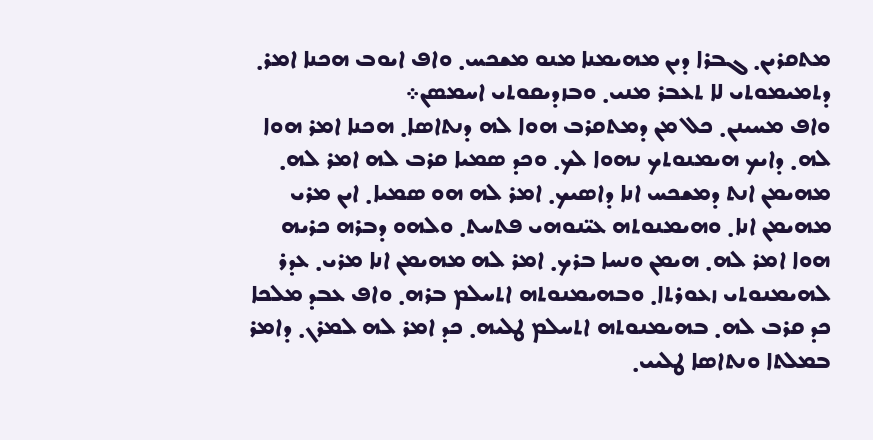ܡܬܩܪܝܢ܂ ܓܒܪܐ ܕܝܢ ܡܗܝܡܢܐ ܡܢܘ ܡܫܟܚ܂ ܘܐܦ ܐܝܘܒ ܗܟܢܐ ܐܡܪ܂ ܕܬܡܝܡܘܬܝ ܠܐ ܬܥܒܪ ܡܢܝ܂ ܘܒܙܕܝܩܘܬܝ ܐܚܡܣܢ܀
ܘܐܦ ܡܚܝܢܢ܂ ܟܠ ܡܢ ܕܡܬܩܪܒ ܗܘܐ ܠܗ ܕܢܬܐܣܐ܂ ܗܟܢܐ ܐܡܪ ܗܘܐ ܠܗ܂ ܕܐܝܟ ܗܝܡܢܘܬܟ ܢܗܘܐ ܠܟ܂ ܘܟܕ ܣܡܝܐ ܩܪܒ ܠܗ ܐܡܪ ܠܗ܂ ܡܗܝܡܢ ܐܢܬ ܕܡܫܟܚ ܐܢܐ ܕܐܣܝܟ܂ ܐܡܪ ܠܗ ܗܘ ܣܡܝܐ܂ ܐܝܢ ܡܪܝ ܡܗܝܡܢ ܐܢܐ܂ ܘܗܝܡܢܘܬܗ ܥܝ̈ܢܘܗܝ ܦܬܚܬ܂ ܘܠܗܘ ܕܒܪܗ ܟܪܝܗ ܗܘܐ ܐܡܪ ܠܗ܂ ܗܝܡܢ ܘܢܚܐ ܒܪܟ܂ ܐܡܪ ܠܗ ܡܗܝܡܢ ܐܢܐ ܡܪܝ܂ ܥܕܪ ܠܗܝܡܢܘܬܝ ܙܥܘܪܬܐ܂ ܘܒܗܝܡܢܘܬܗ ܐܬܚܠܡ ܒܪܗ܂ ܘܐܦ ܥܒܕ ܡܠܟܐ ܟܕ ܩܪܒ ܠܗ܂ ܒܗܝܡܢܘܬܗ ܐܬܚܠܡ ܛܠܝܗ܂ ܟܕ ܐܡܪ ܠܗ ܠܡܪܢ܂ ܕܐܡܪ ܒܡܠܬܐ ܘܢܬܐܣܐ ܛܠܝܝ܂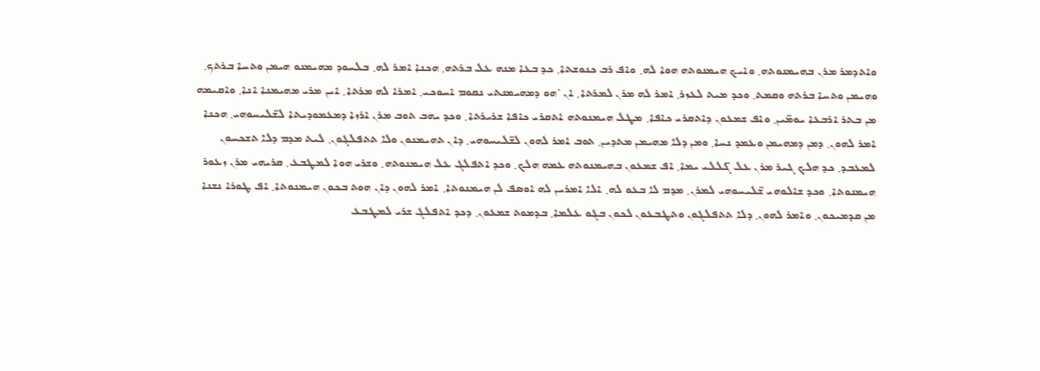ܘܐܬܕܡܪ ܡܪܢ ܒܗܝܡܢܘܬܗ܂ ܘܐܝܟ ܗܝܡܢܘܬܗ ܗܘܐ ܠܗ܂ ܘܐܦ ܪܒ ܟܢܘܫܬܐ܂ ܟܕ ܒܥܐ ܡܢܗ ܥܠ ܒܪܬܗ܂ ܗܟܢܐ ܐܡܪ ܠܗ܂ ܒܠܚܘܕ ܡܗܝܡܢܘ ܗܝܡܢ ܘܬܚܐ ܒܪܬܟ܂ ܘܗܝܡܢ ܘܬܚܐ ܒܪܬܗ ܘܩܡܬ܂ ܘܟܕ ܡܝܬ ܠܥܙܪ܂ ܐܡܪ ܠܗ ܡܪܢ ܠܡܪܬܐ܂ ܐܢ`ܗܘ ܕܡܗܝܡܢܬܝ ܢܩܘܡ ܐܚܘܟܝ܂ ܐܡܪܐ ܠܗ ܡܪܬܐ܂ ܐܝܢ ܡܪܝ ܡܗܝܡܢܐ ܐܢܐ܂ ܘܐܩܝܡܗ ܡܢ ܒܬܪ ܐܪܒܥܐ ܝܘܡ̈ܝܢ܂ ܘܐܦ ܫܡܥܘܢ ܕܐܬܩܪܝ ܟܐܦܐ܂ ܡܛܠ ܗܝܡܢܘܬܗ ܐܬܩܪܝ ܟܐܦܐ ܫܪܝܪܬܐ܂ ܘܟܕ ܝܗܒ ܬܘܒ ܡܪܢ ܐܪܙܐ ܕܡܥܡܘܕܝܬܐ ܠܫ̈ܠܝܚܘܗܝ܂ ܗܟܢܐ ܐܡܪ ܠܗܘܢ܂ ܕܡܢ ܕܡܗܝܡܢ ܘܥܡܕ ܢܚܐ܂ ܘܡܢ ܕܠܐ ܡܗܝܡܢ ܡܬܕܝܢ܂ ܬܘܒ ܐܡܪ ܠܗܘܢ ܠܫ̈ܠܝܚܘܗܝ܂ ܕܐܢ ܬܗܝܡܢܘܢ ܘܠܐ ܬܬܦܠܓܘܢ܂ ܠܝܬ ܡܕܡ ܕܠܐ ܬܫܟܚܘܢ ܠܡܥܒܕ܂ ܟܕ ܗܠܟ ܓܝܪ ܡܪܢ ܥܠ ܓ̈ܠܠܝ ܝܡܐ܂ ܐܦ ܫܡܥܘܢ ܒܗܝܡܢܘܬܗ ܥܡܗ ܗܠܟ܂ ܘܟܕ ܐܬܦܠܓ ܥܠ ܗܝܡܢܘܬܗ܂ ܘܫܪܝ ܗܘܐ ܠܡܛܒܥ܂ ܩܪܝܗܝ ܡܪܢ ܙܥܘܪ ܗܝܡܢܘܬܐ܂ ܘܟܕ ܫܐܠܘܗܝ ܫ̈ܠܝܚܘܗܝ ܠܡܪܢ܂ ܡܕܡ ܠܐ ܒܥܘ ܠܗ܂ ܐܠܐ ܐܡܪܝܢ ܠܗ ܐܘܣܦ ܠܢ ܗܝܡܢܘܬܐ܂ ܐܡܪ ܠܗܘܢ ܕܐܢ ܗܘܬ ܒܟܘܢ ܗܝܡܢܘܬܐ܂ ܐܦ ܛܘܪܐ ܢܫܢܐ ܡܢ ܩܕܡܝܟܘܢ܂ ܘܐܡܪ ܠܗܘܢ܂ ܕܠܐ ܬܬܦܠܓܘܢ ܘܬܛܒܥܘܢ ܠܟܘܢ ܒܓܘ ܥܠܡܐ܂ ܒܕܡܘܬ ܫܡܥܘܢ܂ ܕܟܕ ܐܬܦܠܓ ܫܪܝ ܠܡܛܒܥ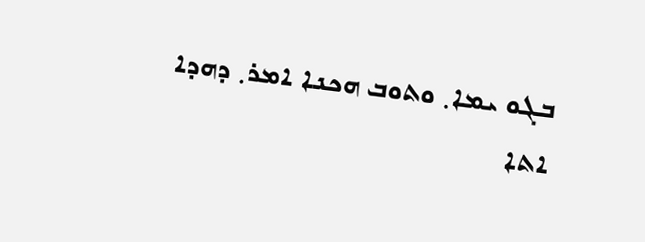ܒܓܘ ܝܡܐ܂ ܘܬܘܒ ܗܟܢܐ ܐܡܪ܂ ܕܗܕܐ ܐܬܐ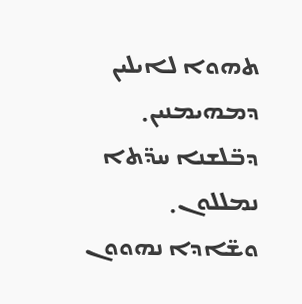ܬܗܘܐ ܠܐܝܠܝܢ ܕܡܗܝܡܢܝܢ܂ ܕܒ̈ܠܫܢܐ ܚܕ̈ܬܐ ܢܡܠܠܘܢ܂ ܘܫ̈ܐܕܐ ܢܗܘܘܢ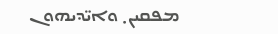ܡܦܩܝܢ܂ ܘܐܝ̈ܕܝܗܘܢ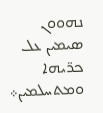ܢܗܘܘܢ ܣܝܡܝܢ ܥܠ ܟܪ̈ܝܗܐ ܘܡܬܚܠܡܝܢ܀